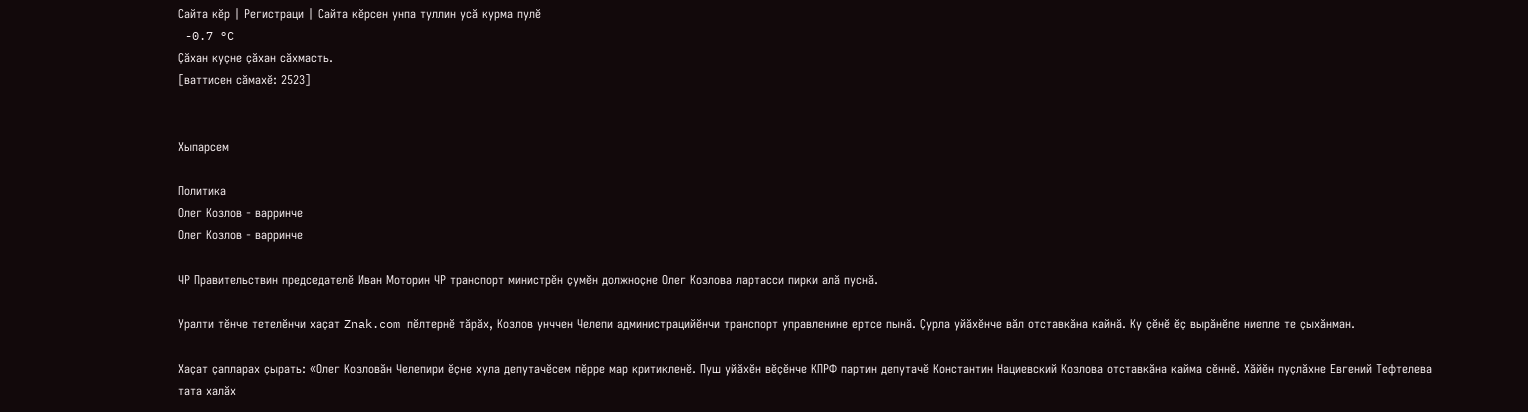Сайта кӗр | Регистраци | Сайта кӗрсен унпа туллин усӑ курма пулӗ
 -0.7 °C
Ҫӑхан куҫне ҫӑхан сӑхмасть.
[ваттисен сӑмахӗ: 2523]


Хыпарсем

Политика
Олег Козлов - варринче
Олег Козлов - варринче

ЧР Правительствин председателӗ Иван Моторин ЧР транспорт министрӗн ҫумӗн должноҫне Олег Козлова лартасси пирки алӑ пуснӑ.

Уралти тӗнче тетелӗнчи хаҫат Znak.com пӗлтернӗ тӑрӑх, Козлов унччен Челепи администрацийӗнчи транспорт управленине ертсе пынӑ. Ҫурла уйӑхӗнче вӑл отставкӑна кайнӑ. Ку ҫӗнӗ ӗҫ вырӑнӗпе ниепле те ҫыхӑнман.

Хаҫат ҫапларах ҫырать: «Олег Козловӑн Челепири ӗҫне хула депутачӗсем пӗрре мар критикленӗ. Пуш уйӑхӗн вӗҫӗнче КПРФ партин депутачӗ Константин Нациевский Козлова отставкӑна кайма сӗннӗ. Хӑйӗн пуҫлӑхне Евгений Тефтелева тата халӑх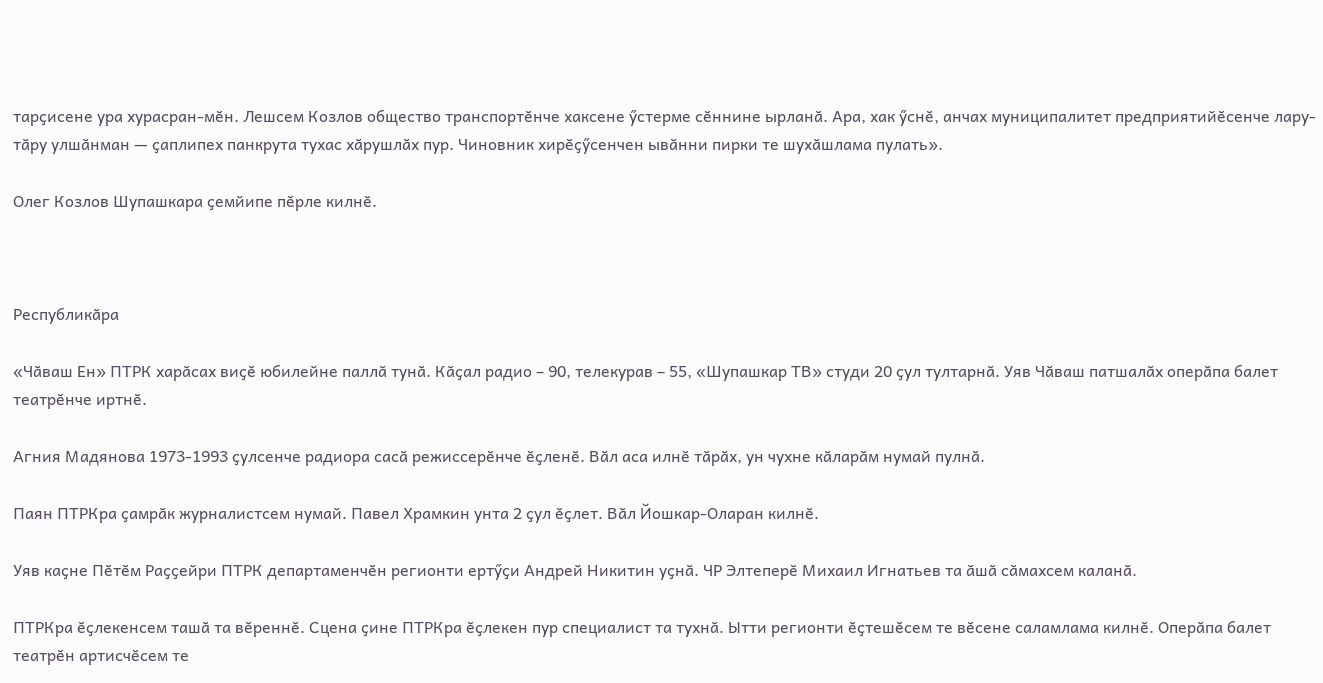тарҫисене ура хурасран-мӗн. Лешсем Козлов общество транспортӗнче хаксене ӳстерме сӗннине ырланӑ. Ара, хак ӳснӗ, анчах муниципалитет предприятийӗсенче лару-тӑру улшӑнман — ҫаплипех панкрута тухас хӑрушлӑх пур. Чиновник хирӗҫӳсенчен ывӑнни пирки те шухӑшлама пулать».

Олег Козлов Шупашкара ҫемйипе пӗрле килнӗ.



Республикӑра

«Чӑваш Ен» ПТРК харӑсах виҫӗ юбилейне паллӑ тунӑ. Кӑҫал радио – 90, телекурав – 55, «Шупашкар ТВ» студи 20 ҫул тултарнӑ. Уяв Чӑваш патшалӑх оперӑпа балет театрӗнче иртнӗ.

Агния Мадянова 1973-1993 ҫулсенче радиора сасӑ режиссерӗнче ӗҫленӗ. Вӑл аса илнӗ тӑрӑх, ун чухне кӑларӑм нумай пулнӑ.

Паян ПТРКра ҫамрӑк журналистсем нумай. Павел Храмкин унта 2 ҫул ӗҫлет. Вӑл Йошкар-Оларан килнӗ.

Уяв каҫне Пӗтӗм Раҫҫейри ПТРК департаменчӗн регионти ертӳҫи Андрей Никитин уҫнӑ. ЧР Элтеперӗ Михаил Игнатьев та ӑшӑ сӑмахсем каланӑ.

ПТРКра ӗҫлекенсем ташӑ та вӗреннӗ. Сцена ҫине ПТРКра ӗҫлекен пур специалист та тухнӑ. Ытти регионти ӗҫтешӗсем те вӗсене саламлама килнӗ. Оперӑпа балет театрӗн артисчӗсем те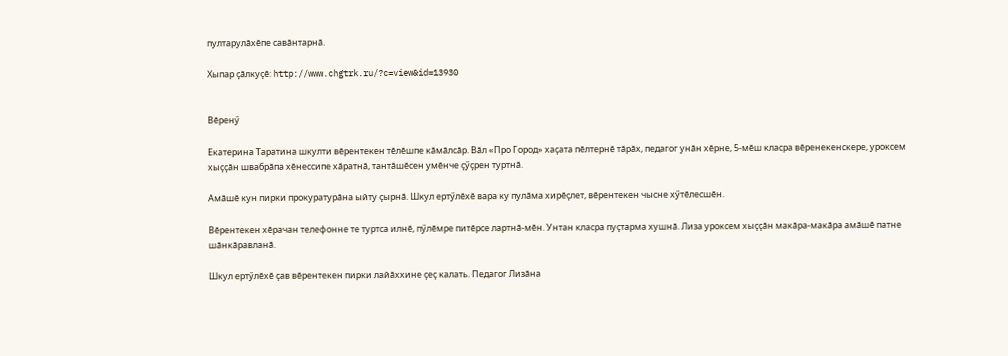пултарулӑхӗпе савӑнтарнӑ.

Хыпар ҫӑлкуҫӗ: http://www.chgtrk.ru/?c=view&id=13930


Вӗренӳ

Екатерина Таратина шкулти вӗрентекен тӗлӗшпе кӑмӑлсӑр. Вӑл «Про Город» хаҫата пӗлтернӗ тӑрӑх, педагог унӑн хӗрне, 5-мӗш класра вӗренекенскере, уроксем хыҫҫӑн швабрӑпа хӗнессипе хӑратнӑ, тантӑшӗсен умӗнче ҫӳҫрен туртнӑ.

Амӑшӗ кун пирки прокуратурӑна ыйту ҫырнӑ. Шкул ертӳлӗхӗ вара ку пулӑма хирӗҫлет, вӗрентекен чысне хӳтӗлесшӗн.

Вӗрентекен хӗрачан телефонне те туртса илнӗ, пӳлӗмре питӗрсе лартнӑ-мӗн. Унтан класра пуҫтарма хушнӑ. Лиза уроксем хыҫҫӑн макӑра-макӑра амӑшӗ патне шӑнкӑравланӑ.

Шкул ертӳлӗхӗ ҫав вӗрентекен пирки лайӑххине ҫеҫ калать. Педагог Лизӑна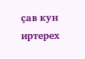ҫав кун иртерех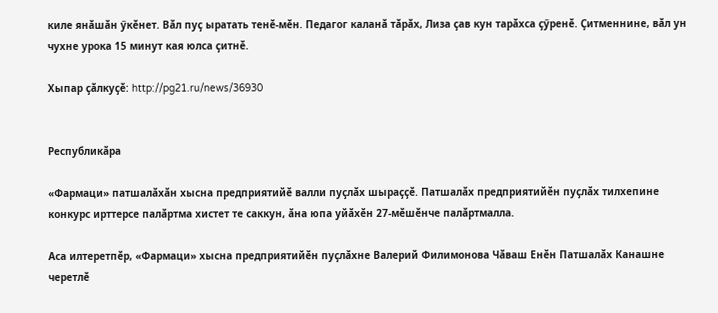киле янӑшӑн ӳкӗнет. Вӑл пуҫ ыратать тенӗ-мӗн. Педагог каланӑ тӑрӑх, Лиза ҫав кун тарӑхса ҫӳренӗ. Ҫитменнине, вӑл ун чухне урока 15 минут кая юлса ҫитнӗ.

Хыпар ҫӑлкуҫӗ: http://pg21.ru/news/36930


Республикӑра

«Фармаци» патшалӑхӑн хысна предприятийӗ валли пуҫлӑх шыраҫҫӗ. Патшалӑх предприятийӗн пуҫлӑх тилхепине конкурс ирттерсе палӑртма хистет те саккун, ӑна юпа уйӑхӗн 27-мӗшӗнче палӑртмалла.

Аса илтеретпӗр, «Фармаци» хысна предприятийӗн пуҫлӑхне Валерий Филимонова Чӑваш Енӗн Патшалӑх Канашне черетлӗ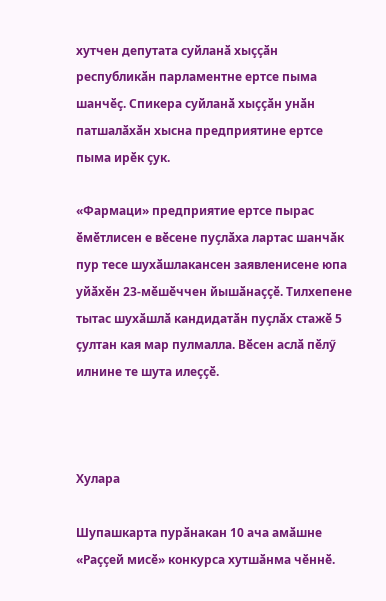хутчен депутата суйланӑ хыҫҫӑн республикӑн парламентне ертсе пыма шанчӗҫ. Спикера суйланӑ хыҫҫӑн унӑн патшалӑхӑн хысна предприятине ертсе пыма ирӗк ҫук.

«Фармаци» предприятие ертсе пырас ӗмӗтлисен е вӗсене пуҫлӑха лартас шанчӑк пур тесе шухӑшлакансен заявленисене юпа уйӑхӗн 23-мӗшӗччен йышӑнаҫҫӗ. Тилхепене тытас шухӑшлӑ кандидатӑн пуҫлӑх стажӗ 5 ҫултан кая мар пулмалла. Вӗсен аслӑ пӗлӳ илнине те шута илеҫҫӗ.



Хулара

Шупашкарта пурӑнакан 10 ача амӑшне «Раҫҫей мисӗ» конкурса хутшӑнма чӗннӗ.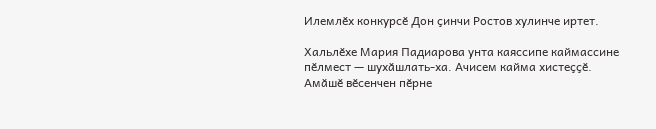Илемлӗх конкурсӗ Дон ҫинчи Ростов хулинче иртет.

Хальлӗхе Мария Падиарова унта каяссипе каймассине пӗлмест — шухӑшлать-ха. Ачисем кайма хистеҫҫӗ. Амӑшӗ вӗсенчен пӗрне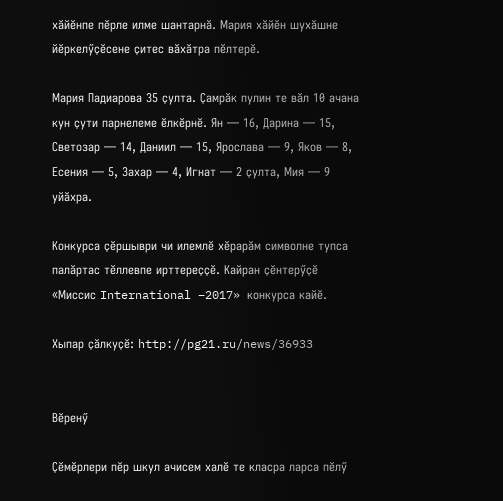хӑйӗнпе пӗрле илме шантарнӑ. Мария хӑйӗн шухӑшне йӗркелӳҫӗсене ҫитес вӑхӑтра пӗлтерӗ.

Мария Падиарова 35 ҫулта. Ҫамрӑк пулин те вӑл 10 ачана кун ҫути парнелеме ӗлкӗрнӗ. Ян — 16, Дарина — 15, Светозар — 14, Даниил — 15, Ярослава — 9, Яков — 8, Есения — 5, Захар — 4, Игнат — 2 ҫулта, Мия — 9 уйӑхра.

Конкурса ҫӗршыври чи илемлӗ хӗрарӑм символне тупса палӑртас тӗллевпе ирттереҫҫӗ. Кайран ҫӗнтерӳҫӗ «Миссис International –2017» конкурса кайӗ.

Хыпар ҫӑлкуҫӗ: http://pg21.ru/news/36933


Вӗренӳ

Ҫӗмӗрлери пӗр шкул ачисем халӗ те класра ларса пӗлӳ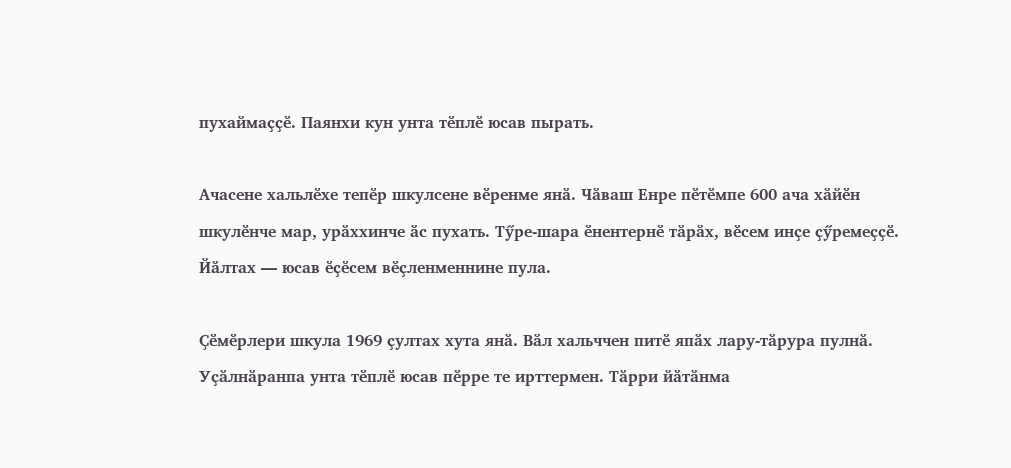пухаймаҫҫӗ. Паянхи кун унта тӗплӗ юсав пырать.

Ачасене хальлӗхе тепӗр шкулсене вӗренме янӑ. Чӑваш Енре пӗтӗмпе 600 ача хӑйӗн шкулӗнче мар, урӑххинче ӑс пухать. Тӳре-шара ӗнентернӗ тӑрӑх, вӗсем инҫе ҫӳремеҫҫӗ. Йӑлтах — юсав ӗҫӗсем вӗҫленменнине пула.

Ҫӗмӗрлери шкула 1969 ҫултах хута янӑ. Вӑл хальччен питӗ япӑх лару-тӑрура пулнӑ. Уҫӑлнӑранпа унта тӗплӗ юсав пӗрре те ирттермен. Тӑрри йӑтӑнма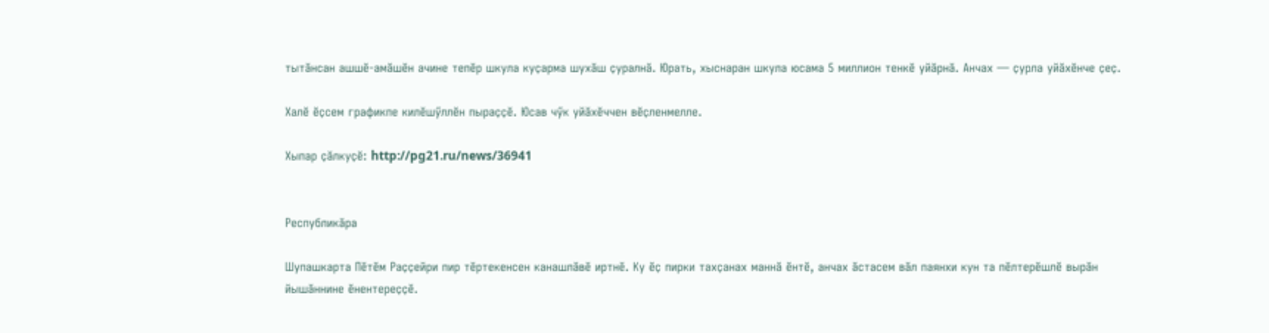тытӑнсан ашшӗ-амӑшӗн ачине тепӗр шкула куҫарма шухӑш ҫуралнӑ. Юрать, хыснаран шкула юсама 5 миллион тенкӗ уйӑрнӑ. Анчах — ҫурла уйӑхӗнче ҫеҫ.

Халӗ ӗҫсем графикпе килӗшӳллӗн пыраҫҫӗ. Юсав чӳк уйӑхӗччен вӗҫленмелле.

Хыпар ҫӑлкуҫӗ: http://pg21.ru/news/36941


Республикӑра

Шупашкарта Пӗтӗм Раҫҫейри пир тӗртекенсен канашлӑвӗ иртнӗ. Ку ӗҫ пирки тахҫанах маннӑ ӗнтӗ, анчах ӑстасем вӑл паянхи кун та пӗлтерӗшлӗ вырӑн йышӑннине ӗнентереҫҫӗ.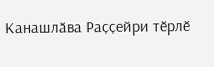Канашлӑва Раҫҫейри тӗрлӗ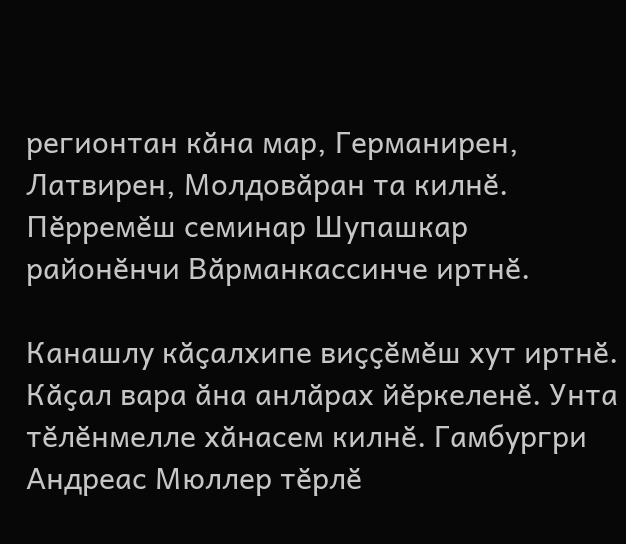регионтан кӑна мар, Германирен, Латвирен, Молдовӑран та килнӗ. Пӗрремӗш семинар Шупашкар районӗнчи Вӑрманкассинче иртнӗ.

Канашлу кӑҫалхипе виҫҫӗмӗш хут иртнӗ. Кӑҫал вара ӑна анлӑрах йӗркеленӗ. Унта тӗлӗнмелле хӑнасем килнӗ. Гамбургри Андреас Мюллер тӗрлӗ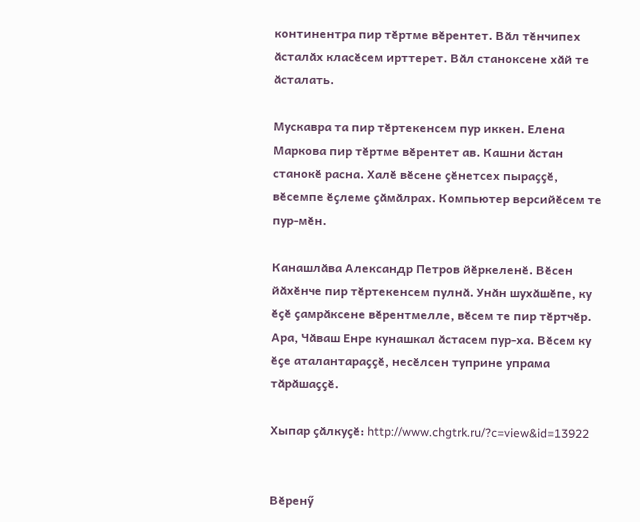континентра пир тӗртме вӗрентет. Вӑл тӗнчипех ӑсталӑх класӗсем ирттерет. Вӑл станоксене хӑй те ӑсталать.

Мускавра та пир тӗртекенсем пур иккен. Елена Маркова пир тӗртме вӗрентет ав. Кашни ӑстан станокӗ расна. Халӗ вӗсене ҫӗнетсех пыраҫҫӗ, вӗсемпе ӗҫлеме ҫӑмӑлрах. Компьютер версийӗсем те пур-мӗн.

Канашлӑва Александр Петров йӗркеленӗ. Вӗсен йӑхӗнче пир тӗртекенсем пулнӑ. Унӑн шухӑшӗпе, ку ӗҫӗ ҫамрӑксене вӗрентмелле, вӗсем те пир тӗртчӗр. Ара, Чӑваш Енре кунашкал ӑстасем пур-ха. Вӗсем ку ӗҫе аталантараҫҫӗ, несӗлсен туприне упрама тӑрӑшаҫҫӗ.

Хыпар ҫӑлкуҫӗ: http://www.chgtrk.ru/?c=view&id=13922


Вӗренӳ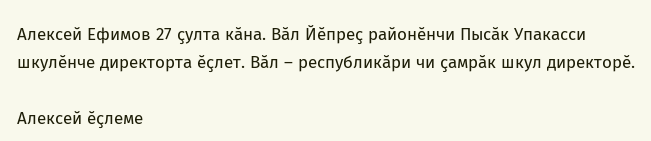Алексей Ефимов 27 ҫулта кӑна. Вӑл Йӗпреҫ районӗнчи Пысӑк Упакасси шкулӗнче директорта ӗҫлет. Вӑл – республикӑри чи ҫамрӑк шкул директорӗ.

Алексей ӗҫлеме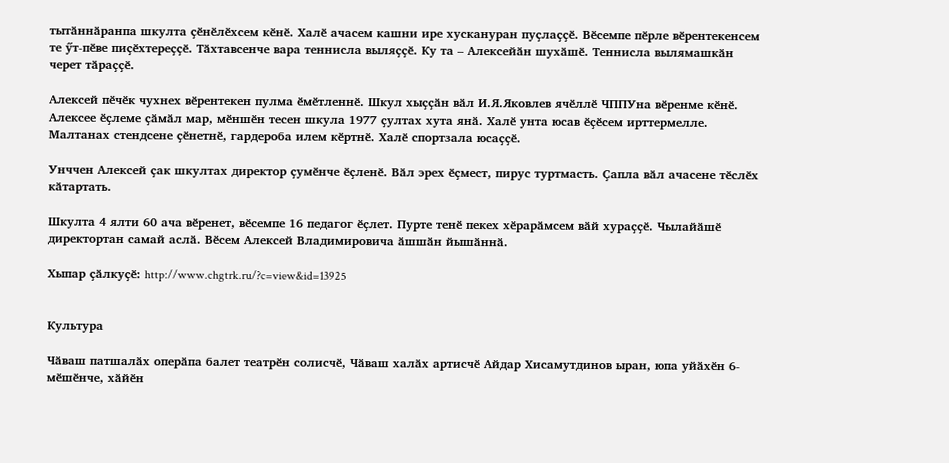тытӑннӑранпа шкулта ҫӗнӗлӗхсем кӗнӗ. Халӗ ачасем кашни ире хускануран пуҫлаҫҫӗ. Вӗсемпе пӗрле вӗрентекенсем те ӳт-пӗве пиҫӗхтереҫҫӗ. Тӑхтавсенче вара теннисла выляҫҫӗ. Ку та – Алексейӑн шухӑшӗ. Теннисла вылямашкӑн черет тӑраҫҫӗ.

Алексей пӗчӗк чухнех вӗрентекен пулма ӗмӗтленнӗ. Шкул хыҫҫӑн вӑл И.Я.Яковлев ячӗллӗ ЧППУна вӗренме кӗнӗ. Алексее ӗҫлеме ҫӑмӑл мар, мӗншӗн тесен шкула 1977 ҫултах хута янӑ. Халӗ унта юсав ӗҫӗсем ирттермелле. Малтанах стендсене ҫӗнетнӗ, гардероба илем кӗртнӗ. Халӗ спортзала юсаҫҫӗ.

Унччен Алексей ҫак шкултах директор ҫумӗнче ӗҫленӗ. Вӑл эрех ӗҫмест, пирус туртмасть. Ҫапла вӑл ачасене тӗслӗх кӑтартать.

Шкулта 4 ялти 60 ача вӗренет, вӗсемпе 16 педагог ӗҫлет. Пурте тенӗ пекех хӗрарӑмсем вӑй хураҫҫӗ. Чылайӑшӗ директортан самай аслӑ. Вӗсем Алексей Владимировича ӑшшӑн йышӑннӑ.

Хыпар ҫӑлкуҫӗ: http://www.chgtrk.ru/?c=view&id=13925


Культура

Чӑваш патшалӑх оперӑпа балет театрӗн солисчӗ, Чӑваш халӑх артисчӗ Айдар Хисамутдинов ыран, юпа уйӑхӗн 6-мӗшӗнче, хӑйӗн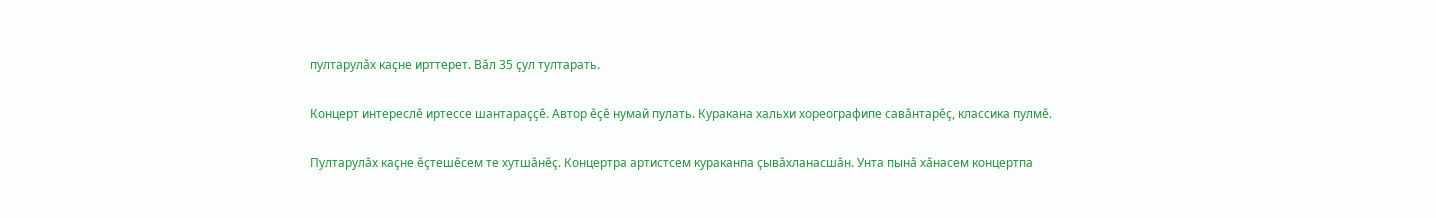пултарулӑх каҫне ирттерет. Вӑл 35 ҫул тултарать.

Концерт интереслӗ иртессе шантараҫҫӗ. Автор ӗҫӗ нумай пулать. Куракана хальхи хореографипе савӑнтарӗҫ, классика пулмӗ.

Пултарулӑх каҫне ӗҫтешӗсем те хутшӑнӗҫ. Концертра артистсем кураканпа ҫывӑхланасшӑн. Унта пынӑ хӑнасем концертпа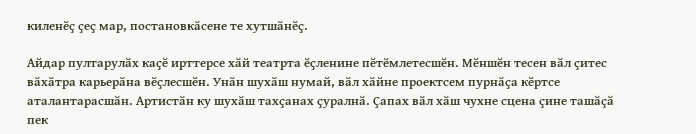киленӗҫ ҫеҫ мар, постановкӑсене те хутшӑнӗҫ.

Айдар пултарулӑх каҫӗ ирттерсе хӑй театрта ӗҫленине пӗтӗмлетесшӗн. Мӗншӗн тесен вӑл ҫитес вӑхӑтра карьерӑна вӗҫлесшӗн. Унӑн шухӑш нумай, вӑл хӑйне проектсем пурнӑҫа кӗртсе аталантарасшӑн. Артистӑн ку шухӑш тахҫанах ҫуралнӑ. Ҫапах вӑл хӑш чухне сцена ҫине ташӑҫӑ пек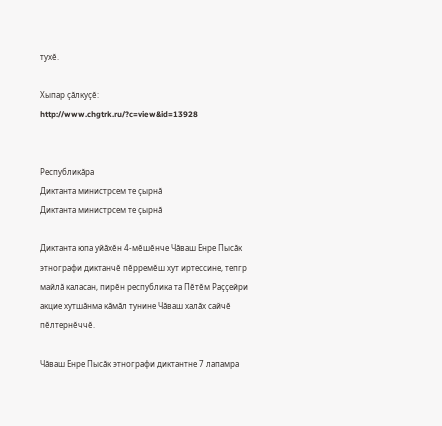тухӗ.

Хыпар ҫӑлкуҫӗ: http://www.chgtrk.ru/?c=view&id=13928


Республикӑра
Диктанта министрсем те ҫырнӑ
Диктанта министрсем те ҫырнӑ

Диктанта юпа уйӑхӗн 4-мӗшӗнче Чӑваш Енре Пысӑк этнографи диктанчӗ пӗрремӗш хут иртессине, тепгр майлӑ каласан, пирӗн республика та Пӗтӗм Раҫҫейри акцие хутшӑнма кӑмӑл тунине Чӑваш халӑх сайчӗ пӗлтернӗччӗ.

Чӑваш Енре Пысӑк этнографи диктантне 7 лапамра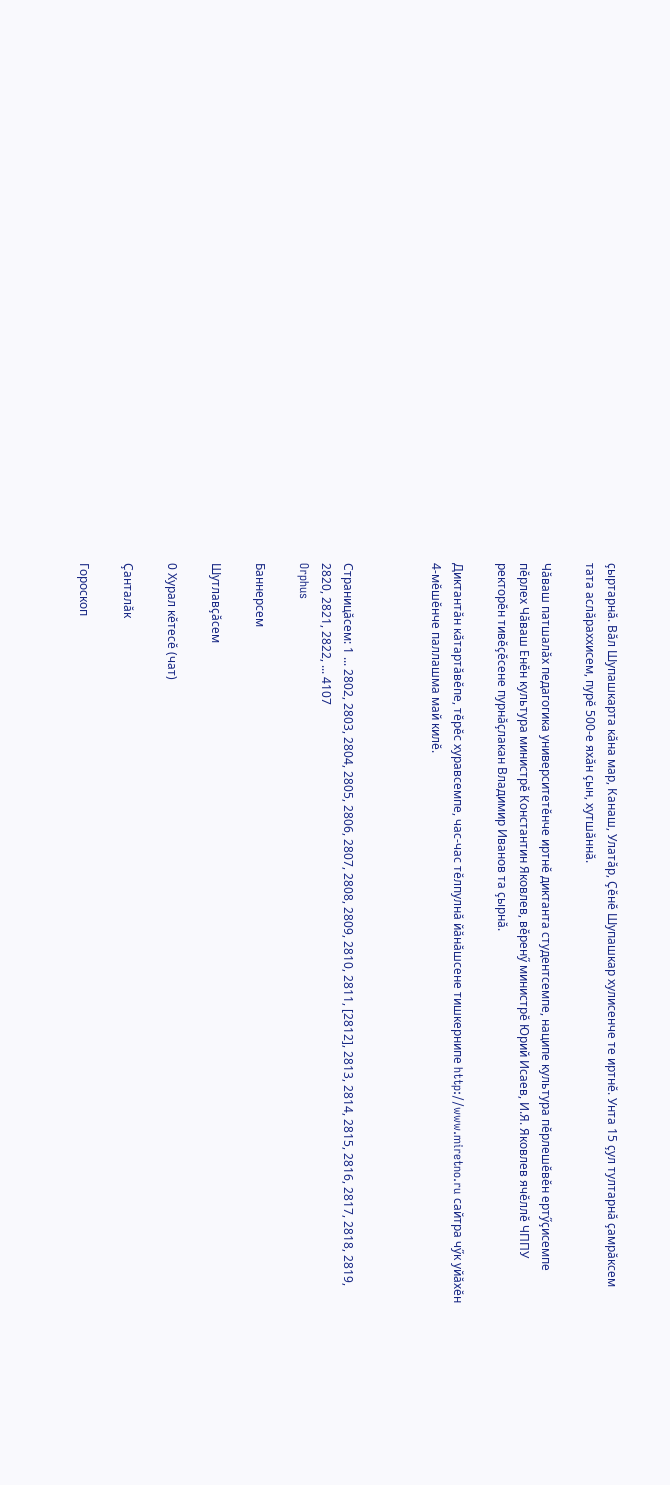ҫыртарнӑ. Вӑл Шупашкарта кӑна мар, Канаш, Улатӑр, Ҫӗнӗ Шупашкар хулисенче те иртнӗ. Унта 15 ҫул тултарнӑ ҫамрӑксем тата аслӑраххисем, пурӗ 500-е яхӑн ҫын, хутшӑннӑ.

Чӑваш патшалӑх педагогика университетӗнче иртнӗ диктанта студентсемпе, наципе культура пӗрлешӗвӗн ертӳҫисемпе пӗрлех Чӑваш Енӗн культура министрӗ Константин Яковлев, вӗренӳ министрӗ Юрий Исаев, И.Я. Яковлев ячӗллӗ ЧППУ ректорӗн тивӗҫӗсене пурнӑҫлакан Владимир Иванов та ҫырнӑ.

Диктантӑн кӑтартӑвӗпе, тӗрӗс хуравсемпе, час-час тӗлпулнӑ йӑнӑшсене тишкернипе http://www.miretno.ru сайтра чӳк уйӑхӗн 4-мӗшӗнче паллашма май килӗ.



Страницӑсем: 1 ... 2802, 2803, 2804, 2805, 2806, 2807, 2808, 2809, 2810, 2811, [2812], 2813, 2814, 2815, 2816, 2817, 2818, 2819, 2820, 2821, 2822, ... 4107
Orphus

Баннерсем

Шутлавҫӑсем

0 Хурал кӗтесӗ (чат)

Ҫанталӑк

Гороскоп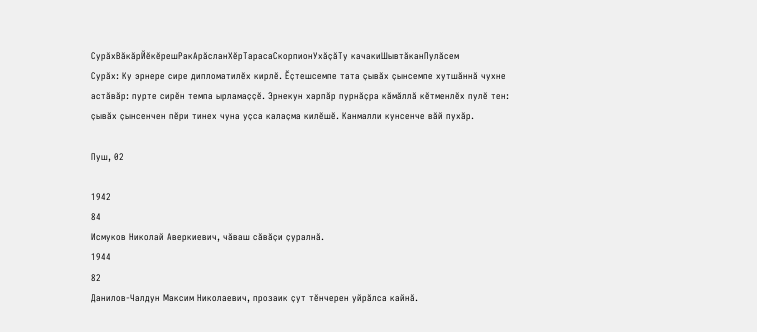СурӑхВӑкӑрЙӗкӗрешРакАрӑсланХӗрТарасаСкорпионУхӑҫӑТу качакиШывтӑканПулӑсем
Сурӑх: Ку эрнере сире дипломатилӗх кирлӗ. Ӗҫтешсемпе тата ҫывӑх ҫынсемпе хутшӑннӑ чухне астӑвӑр: пурте сирӗн темпа ырламаҫҫӗ. Эрнекун харпӑр пурнӑҫра кӑмӑллӑ кӗтменлӗх пулӗ тен: ҫывӑх ҫынсенчен пӗри тинех чуна уҫса калаҫма килӗшӗ. Канмалли кунсенче вӑй пухӑр.

Пуш, 02

1942
84
Исмуков Николай Аверкиевич, чӑваш сӑвӑҫи ҫуралнӑ.
1944
82
Данилов-Чалдун Максим Николаевич, прозаик ҫут тӗнчерен уйрӑлса кайнӑ.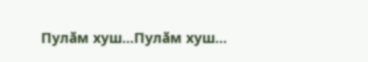Пулӑм хуш...Пулӑм хуш...